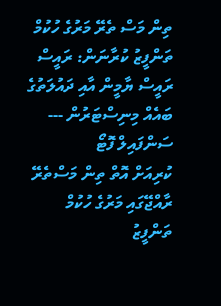ތިން މަސް ތެރޭ މަރުގެ ހުކުމް ތަންފީޒު ކުރާނަން: ރައީސް
ރައީސް ޔާމީން އާއި ދައުލަތުގެ ބައެއް މިނިސްޓަރުން --- ސަންފައިލް ފޮޓޯ
ކުރިއަށް އޮތް ތިން މަސްތެރޭ ރާއްޖޭގައި މަރުގެ ހުކުމް ތަންފީޒު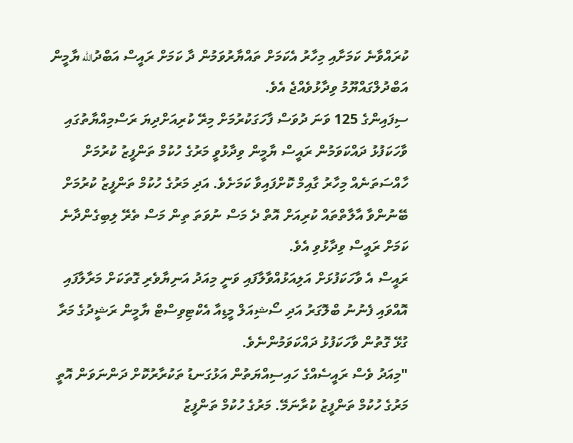ކުރައްވާނެ ކަމަށާއި މިހާރު އެކަމަށް ތައްޔާރުވަމުން ދާ ކަމަށް ރައީސް އަބްދުالله ޔާމީން އަބްދުލްގައްޔޫމު ވިދާޅުވެއްޖެ އެވެ.
ސިފައިންގެ 125 ވަނަ ދުވަސް ފާހަގަކުރުމަށް މިރޭ ކުރިއަށްދިޔަ ރަސްމިއްޔާތުގައި ވާހަކަފުޅު ދައްކަވަމުން ރައީސް ޔާމީން ވިދާޅުވީ މަރުގެ ހުކުމް ތަންފީޒު ކުރުމަށް ހާއްސަތަނެއް މިހާރު ގާއިމް ކޮށްފައިވާ ކަމަށެވެ. އަދި މަރުގެ ހުކުމް ތަންފީޒު ކުރުމަށް ބޭނުންވާ އާލާތްތައް ކުރިއަށް އޮތް ދެ މަސް ނުވަތަ ތިން މަސް ތެރޭ ލިބިގެންދާނެ ކަމަށް ރައީސް ވިދާޅުވި އެވެ.
ރައީސް އެ ވާހަކަފުޅަށް އަލިއަޅުއްވާލާފައި ވަނީ މިއަދު އަނިޔާވެރި ގޮތަކަށް މަރާލާފައި އޮއްވައި ފެނުނު ބްލޮގަރު އަދި ސޯޝިއަލް މީޑިއާ އެކްޓިވިސްޓް ޔާމީން ރަޝީދުގެ މަރާ ގުޅޭ ގޮތުން ވާހަކަފުޅު ދައްކަވަމުންނެވެ.
"މިއަދު ވެސް ރައީސެއްގެ ހައިސިއްޔަތުން އަޅުގަނޑު ތަކުރާރުކޮށް ދަންނަވަން އޮތީ މަރުގެ ހުކުމް ތަންފީޒު ކުރާނަމޭ. މަރުގެ ހުކުމް ތަންފީޒު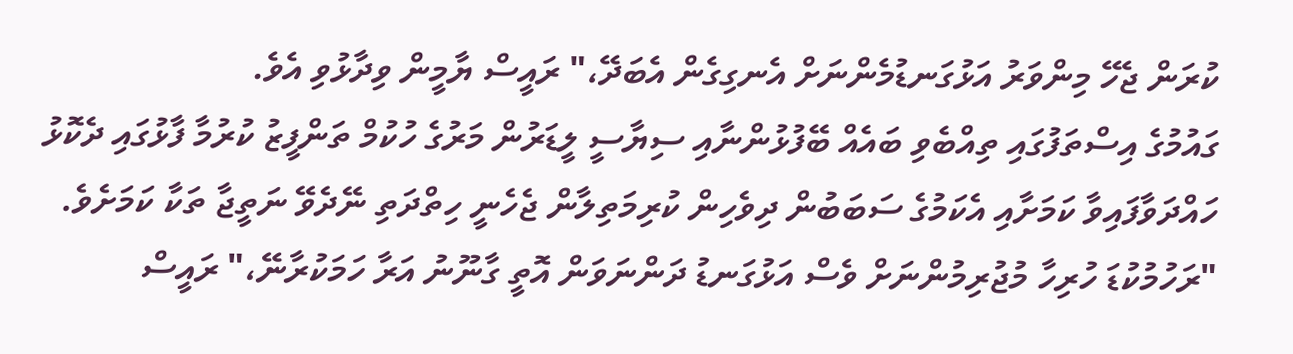ކުރަން ޖެހޭ މިންވަރު އަޅުގަނޑުމެންނަށް އެނގިގެން އެބަދޭ،" ރައީސް ޔާމީން ވިދާޅުވި އެވެ.
ގައުމުގެ އިސްތަފުގައި ތިއްބެވި ބައެއް ބޭފުޅުންނާއި ސިޔާސީ ލީޑަރުން މަރުގެ ހުކުމް ތަންފީޒު ކުރުމާ ފާޅުގައި ދެކޮޅު ހައްދަވާފައިވާ ކަމަށާއި އެކަމުގެ ސަބަބުން ދިވެހިން ކުރިމަތިލާން ޖެހެނީ ހިތްދަތި ނޭދެވޭ ނަތީޖާ ތަކާ ކަމަށެވެ.
"ރަހުމުކުޑަ ހުރިހާ މުޖުރިމުންނަށް ވެސް އަޅުގަނޑު ދަންނަވަން އޮތީ ގާނޫނު އަރާ ހަމަކުރާނޭ،" ރައީސް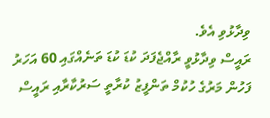ވިދާޅުވި އެވެ.
ރައީސް ވިދާޅުވީ ރާއްޖެފަދަ ކުޑަ ކުޑަ ތަނެއްގައި 60 އަހަރު ފަހުން މަރުގެ ހުކުމް ތަންފީޒު ކުރާތީ ސަރުކާރާއި ރައީސް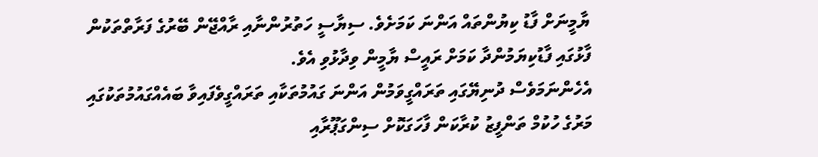ޔާމީނަށް ފާޑު ކިޔުންތައް އަންނަ ކަމަށެވެ. ސިޔާސީ ހަތުރުންނާއި ރާއްޖޭން ބޭރުގެ ފަރާތްތަކުން ފާޅުގައި ފާޑުކިޔަމުންދާ ކަމަށް ރައީސް ޔާމީން ވިދާޅުވި އެވެ.
އެހެންނަމަވެސް ދުނިޔޭގައި ތަރައްގީވަމުން އަންނަ ގައުމުތަކާއި ތަރައްގީވެފައިވާ ބައެއްގައުމުތަކުގައި މަރުގެ ހުކުމް ތަންފީޒު ކުރާކަން ފާހަގަކޮށް ސިންގަޕޫރާއި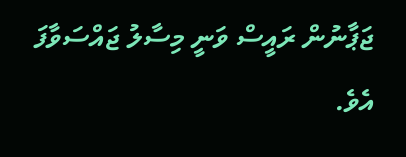ޖަޕާނުން ރައީސް ވަނީ މިސާލު ޖައްސަވާފަ އެވެ.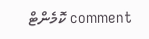comment ކޮމެންޓް